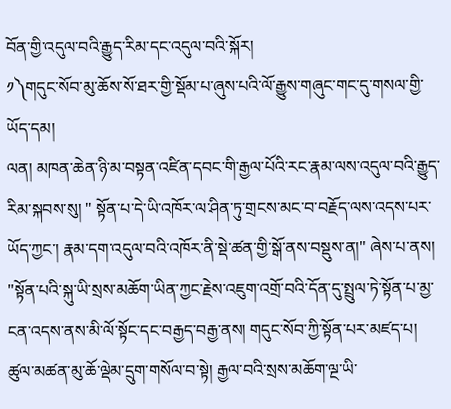བོན་གྱི་འདུལ་བའི་རྒྱུད་རིམ་དང་འདུལ་བའི་སྐོར།
༡༽གདུང་སོབ་མུ་ཆོས་སོ་ཐར་གྱི་སྡོམ་པ་ཞུས་པའི་ལོ་རྒྱུས་གཞུང་གང་དུ་གསལ་གྱི་ཡོད་དམ།
ལན། མཁན་ཆེན་ཉི་མ་བསྟན་འཛིན་དབང་གི་རྒྱལ་པོའི་རང་རྣམ་ལས་འདུལ་བའི་རྒྱུད་རིམ་སྐབས་སུ། " སྟོན་པ་དེ་ཡི་འཁོར་ལ་ཤིན་ཏུ་གྲངས་མང་བ་བརྗོད་ལས་འདས་པར་ཡོད་ཀྱང་། རྣམ་དག་འདུལ་བའི་འཁོར་ནི་སྡེ་ཚན་གྱི་སྒོ་ནས་བསྡུས་ན།" ཞེས་པ་ནས། "སྟོན་པའི་སྐུ་ཡི་སྲས་མཆོག་ཡིན་ཀྱང་རྗེས་འཇུག་འགྲོ་བའི་དོན་དུ་སྤྲུལ་ཏེ་སྟོན་པ་མྱ་ངན་འདས་ནས་མི་ལོ་སྟོང་དང་བརྒྱད་བརྒྱ་ནས། གདུང་སོབ་ཀྱི་སྟོན་པར་མཛད་པ། ཚུལ་མཚན་མུ་ཆོ་ལྡེམ་དྲུག་གསོལ་བ་སྟེ། རྒྱལ་བའི་སྲས་མཆོག་ལྔ་ཡི་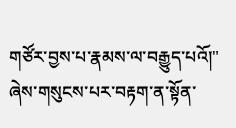གཙོར་བྱས་པ་རྣམས་ལ་བརྒྱུད་པའོ།" ཞེས་གསུངས་པར་བརྟག་ན་སྟོན་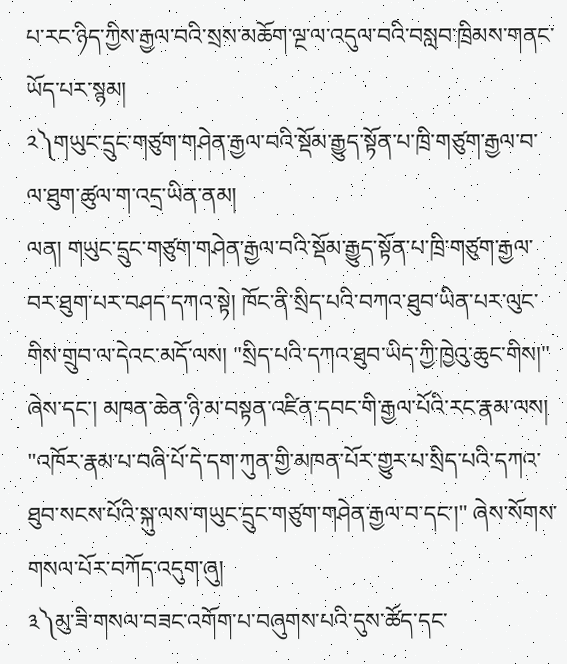པ་རང་ཉིད་ཀྱིས་རྒྱལ་བའི་སྲས་མཆོག་ལྔ་ལ་འདུལ་བའི་བསླབ་ཁྲིམས་གནང་ཡོད་པར་སྙམ།
༢༽གཡུང་དྲུང་གཙུག་གཤེན་རྒྱལ་བའི་སྡོམ་རྒྱུད་སྟོན་པ་ཁྲི་གཙུག་རྒྱལ་བ་ལ་ཐུག་ཚུལ་ག་འདྲ་ཡིན་ནམ།
ལན། གཡུང་དྲུང་གཙུག་གཤེན་རྒྱལ་བའི་སྡོམ་རྒྱུད་སྟོན་པ་ཁྲི་གཙུག་རྒྱལ་བར་ཐུག་པར་བཤད་དཀའ་སྟེ། ཁོང་ནི་སྲིད་པའི་བཀའ་ཐུབ་ཡིན་པར་ལུང་གིས་གྲུབ་ལ་དེའང་མདོ་ལས། "སྲིད་པའི་དཀའ་ཐུབ་ཡིད་ཀྱི་ཁྱེའུ་ཆུང་གིས།" ཞེས་དང་། མཁན་ཆེན་ཉི་མ་བསྟན་འཛིན་དབང་གི་རྒྱལ་པོའི་རང་རྣམ་ལས། "འཁོར་རྣམ་པ་བཞི་པོ་དེ་དག་ཀུན་གྱི་མཁན་པོར་གྱུར་པ་སྲིད་པའི་དཀའ་ཐུབ་སངས་པོའི་སྐུ་ལས་གཡུང་དྲུང་གཙུག་གཤེན་རྒྱལ་བ་དང་།" ཞེས་སོགས་གསལ་པོར་བཀོད་འདུག་ཞུ།
༣༽མུ་ཟི་གསལ་བཟང་འགོག་པ་བཞུགས་པའི་དུས་ཚོད་དང་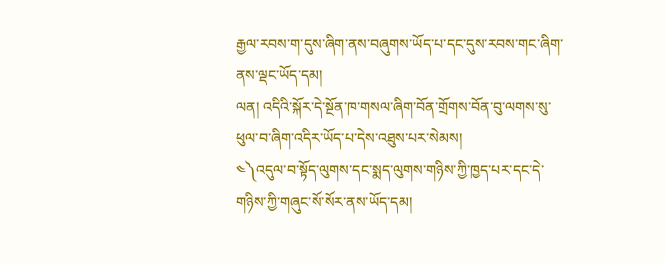རྒྱལ་རབས་ག་དུས་ཞིག་ནས་བཞུགས་ཡོད་པ་དང་དུས་རབས་གང་ཞིག་ནས་ལྡང་ཡོད་དམ།
ལན། འདིའི་སྐོར་དེ་སྔོན་ཁ་གསལ་ཞིག་བོན་གྲོགས་བོན་བུ་ལགས་སུ་ཕུལ་བ་ཞིག་འདིར་ཡོད་པ་དེས་འཐུས་པར་སེམས།
༤༽འདུལ་བ་སྟོད་ལུགས་དང་སྨད་ལུགས་གཉིས་ཀྱི་ཁྱད་པར་དང་དེ་གཉིས་ཀྱི་གཞུང་སོ་སོར་ནས་ཡོད་དམ།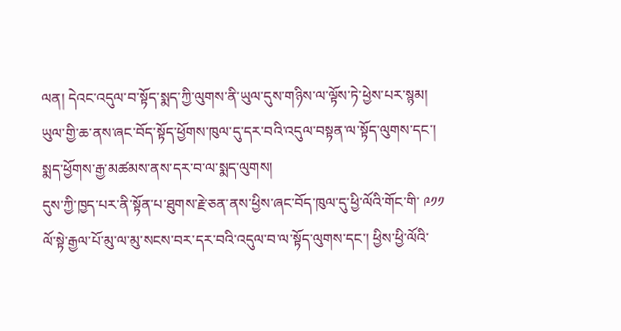ལན། དེའང་འདུལ་བ་སྟོད་སྨད་ཀྱི་ལུགས་ནི་ཡུལ་དུས་གཉིས་ལ་ལྟོས་ཏེ་ཕྱེས་པར་སྙམ། ཡུལ་གྱི་ཆ་ནས་ཞང་བོད་སྟོད་ཕྱོགས་ཁུལ་དུ་དར་བའི་འདུལ་བསྟན་ལ་སྟོད་ལུགས་དང་། སྨད་ཕྱོགས་རྒྱ་མཚམས་ནས་དར་བ་ལ་སྨད་ལུགས།
དུས་ཀྱི་ཁྱད་པར་ནི་སྟོན་པ་ཐུགས་རྗེ་ཅན་ནས་ཕྱིས་ཞང་བོད་ཁུལ་དུ་ཕྱི་ལོའི་གོང་གི་ ༩༡༡ ལོ་སྟེ་རྒྱལ་པོ་མུ་ལ་མུ་སངས་བར་དར་བའི་འདུལ་བ་ལ་སྟོད་ལུགས་དང་། ཕྱིས་ཕྱི་ལོའི་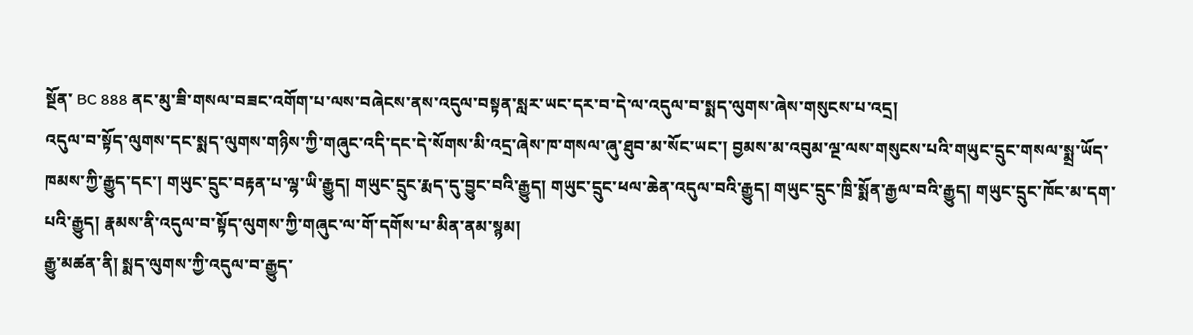སྔོན་ BC 888 ནང་མུ་ཟི་གསལ་བཟང་འགོག་པ་ལས་བཞེངས་ནས་འདུལ་བསྟན་སླར་ཡང་དར་བ་དེ་ལ་འདུལ་བ་སྨད་ལུགས་ཞེས་གསུངས་པ་འདྲ།
འདུལ་བ་སྟོད་ལུགས་དང་སྨད་ལུགས་གཉིས་ཀྱི་གཞུང་འདི་དང་དེ་སོགས་མི་འདྲ་ཞེས་ཁ་གསལ་ཞུ་ཐུབ་མ་སོང་ཡང་། བྱམས་མ་འབུམ་ལྔ་ལས་གསུངས་པའི་གཡུང་དྲུང་གསལ་སྨྲ་ཡོད་ཁམས་ཀྱི་རྒྱུད་དང་། གཡུང་དྲུང་བརྟན་པ་ལྷ་ཡི་རྒྱུད། གཡུང་དྲུང་རྨད་དུ་བྱུང་བའི་རྒྱུད། གཡུང་དྲུང་ཕལ་ཆེན་འདུལ་བའི་རྒྱུད། གཡུང་དྲུང་ཁྲི་སྨོན་རྒྱལ་བའི་རྒྱུད། གཡུང་དྲུང་ཁོང་མ་དག་པའི་རྒྱུད། རྣམས་ནི་འདུལ་བ་སྟོད་ལུགས་ཀྱི་གཞུང་ལ་གོ་དགོས་པ་མིན་ནམ་སྙམ།
རྒྱུ་མཚན་ནི། སྨད་ལུགས་ཀྱི་འདུལ་བ་རྒྱུད་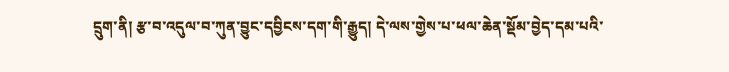དྲུག་ནི། རྩ་བ་འདུལ་བ་ཀུན་བྱུང་དབྱིངས་དག་གི་རྒྱུད། དེ་ལས་གྱེས་པ་ཕལ་ཆེན་སྡོམ་བྱེད་དམ་པའི་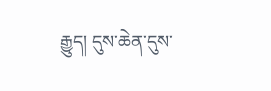རྒྱུད། དུས་ཆེན་དུས་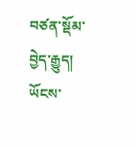བཙན་སྡོམ་བྱེད་རྒྱུད། ཡོངས་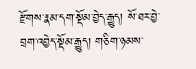རྫོགས་རྣམ་དག་སྡོམ་བྱེད་རྒྱུད། སོ་ཐར་བྱེ་བྲག་འབྱེད་སྡོམ་རྒྱུད། གཅིག་ཉམས་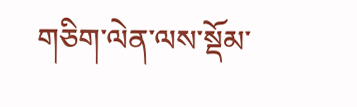གཅིག་ལེན་ལས་སྡོམ་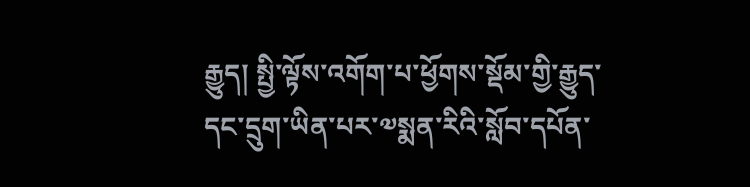རྒྱུད། སྤྱི་ལྟོས་འགོག་པ་ཕྱོགས་སྡོམ་གྱི་རྒྱུད་དང་དྲུག་ཡིན་པར་༧སྨན་རིའི་སློབ་དཔོན་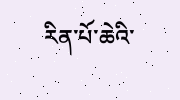རིན་པོ་ཆེའི་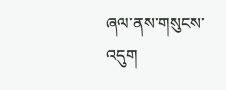ཞལ་ནས་གསུངས་འདུག